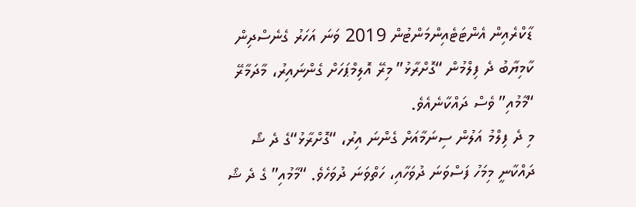ޑާކްރެއިން އެންޓަޓެއިންމަންޓުން 2019 ވަނަ އަހަރު ގެނެސްދިން ކާމިޔާބު ދެ ފިލްމުން “ގޮށްރާޅު” މިރޭ އޮލިމްޕަހަށް ގެންނައިރު، މާދަމާރޭ “މާމުއި” ވެސް ދައްކާނެއެވެ.
މި ދެ ފިލްމު އަލުން ސިނަމާއަށް ގެންނަ އިރު، “ގޮށްރާޅު“ގެ ދެ ޝޯ ދައްކާނީ މިމަހު ފަސްވަނަ ދުވަހާއި، ހަތްވަނަ ދުވަހެވެ. “މާމުއި” ގެ ދެ ޝޯ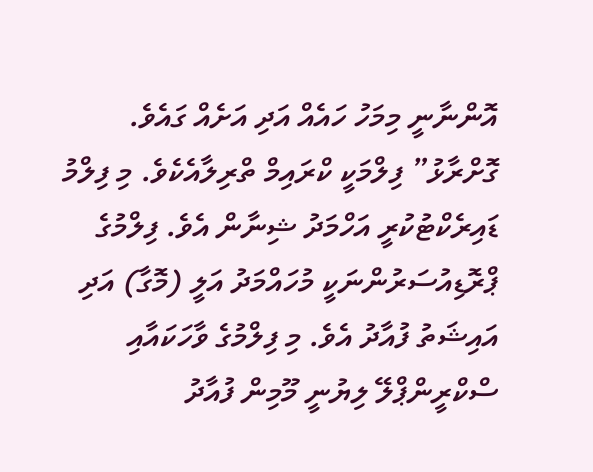އޮންނާނީ މިމަހު ހައެއް އަދި އަށެއް ގައެވެ.
ގޮށްރާޅު” ފިލްމަކީ ކްރައިމް ތްރިލާއެކެވެ. މި ފިލްމު ޑައިރެކްޓުކުރީ އަހްމަދު ޝިނާން އެވެ. ފިލްމުގެ ޕްރޮޑިއުސަރުންނަކީ މުހައްމަދު އަލީ (މޮގާ) އަދި އައިޝަތު ފުއާދު އެވެ. މި ފިލްމުގެ ވާހަކައާއި ސްކްރީންޕްލޭ ލިޔުނީ މޫމިން ފުއާދު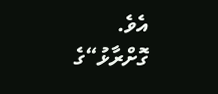އެވެ.
ގޮށްރާޅު“ގެ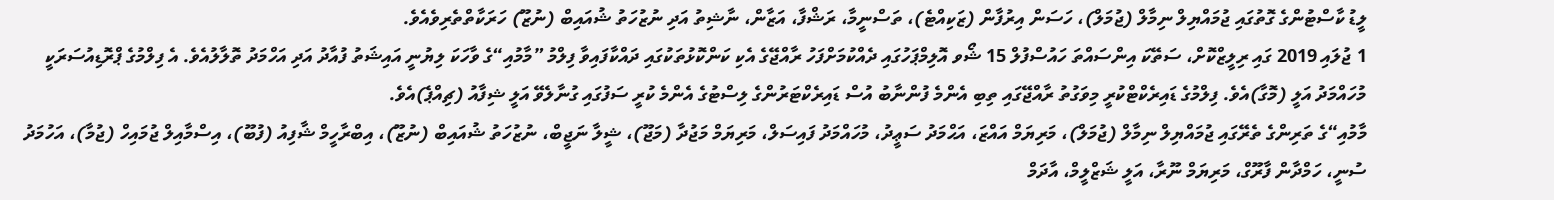ލީޑު ކާސްޓުންގެ ގޮތުގައި ޖުމައްޔިލް ނިމާލް (ޖުމަލް)، ހަސަން އިރުފާން (ޒަކިއްޓެ)، ތަސްނީމާ، ރަޝްފާ، އަޒާން، ނާޝިތު އަދި ނުޒުހަތު ޝުއައިބް (ނުޒޫ) ހަރަކާތްތެރިވެއެވެ.
1 ޖުލައި 2019 ގައި ރިލީޒްކޮށް، ސަތޭކަ އިންސައްތަ ހައުސްފުލް 15 ޝޯވ އޮލިމްޕަހުގައި ދެއްކުމަށްފަހު ރާއްޖޭގެ އެކި ކަންކޮޅުތަކުގައި ދައްކާފައިވާ ފިލްމު ”މާމުއި“ގެ ވާހަކަ ލިޔުނީ އައިޝަތު ފުއާދު އަދި އަހްމަދު ތޮލާލުއެވެ. އެ ފިލްމުގެ ޕްރޮޑިއުސަރަކީ މުހައްމަދު އަލީ (މޮގާ)އެވެ. ފިލްމުގެ ޑައިރެކްޓްކުރީ މިވަގުތު ރާއްޖޭގައި ތިބި އެންމެ ފުންނާބު އުސް ޑައިރެކްޓަރުންގެ ލިސްޓުގެ އެންމެ ކުރީ ސަފުގައި ގުނާލެވޭ އަލީ ޝިފާއު (ޗިއްޕެ)އެވެ.
މާމުއި“ގެ ތަރިންގެ ތެރޭގައި ޖުމައްޔިލް ނިމާލް (ޖުމަލް)، މަރިޔަމް އައްޒަ، އަޙްމަދު ސަޢީދު، މުހައްމަދު ފައިސަލް، މަރިޔަމް މަޖުދާ (މަޖޫ)، ޝީލާ ނަޖީބް، ނުޒުހަތު ޝުއައިބް (ނުޒޫ)، އިބްރާހީމް ޝާފިއު (ފުބޫ)، އިސްމާއިލް ޖުމައިހް (ޖުމާ)، އަހުމަދު ސުނީ، ހަމްދާން ފާރޫގް، މަރިޔަމް ނޫރާ، އަލީ ޝަޒްލީމް، އާދަމް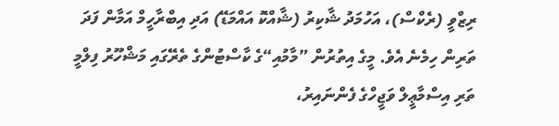ރިޒްވީ (ރެކްސް)، އަހުމަދު ޝާކިރު (ޝާއްކޮ އައްމަޑޭ) އަދި އިބްރާހީމް އަމާން ފަދަ ތަރިން ހިމެނެ އެވެ. މީގެ އިތުރުން ”މާމުއި“ގެ ކާސްޓުންގެ ތެރޭގައި މަޝްހޫރު ފިލްމީ ތަރި އިސްމާޢީލް ވަޖީހްގެ ފެންނައިރު،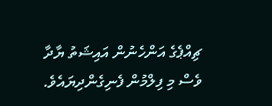ޗިއްޕެގެ އަންހެނުން އައިޝަތު ޔާދާ ވެސް މި ފިލްމުން ފެނިގެންދިޔައެވެ.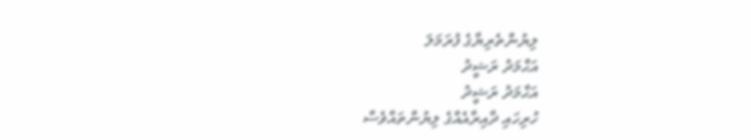ލިޔުންތެރިޔާގެ ފުރަމަލަ
އަޙްމަދު ރަޝީދު
އަޙްމަދު ރަޝީދު
ހުރިހައި ދާއިރާއެއްގެ ލިޔުންތައްވެސް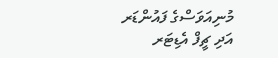މުނިއަވަސްގެ ފައުންޑަރ އަދި ޗީފް އެޑިޓަރ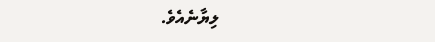ލިޔާނެއެވެ.